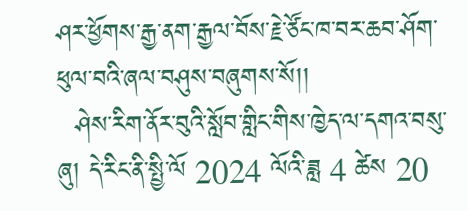ཤར་ཕྱོགས་རྒྱ་ནག་རྒྱལ་བོས་རྗེ་ཙོང་ཁ་བར་ཆབ་ཤོག་ཕུལ་བའི་ཞལ་བཤུས་བཞུགས་སོ།།
  ཤེས་རིག་ནོར་བུའི་སློབ་གླིང་གིས་ཁྱེད་ལ་དགའ་བསུ་ཞུ། དེ་རིང་ནི་སྤྱི་ལོ 2024 ལོའི་ཟླ 4 ཚེས 20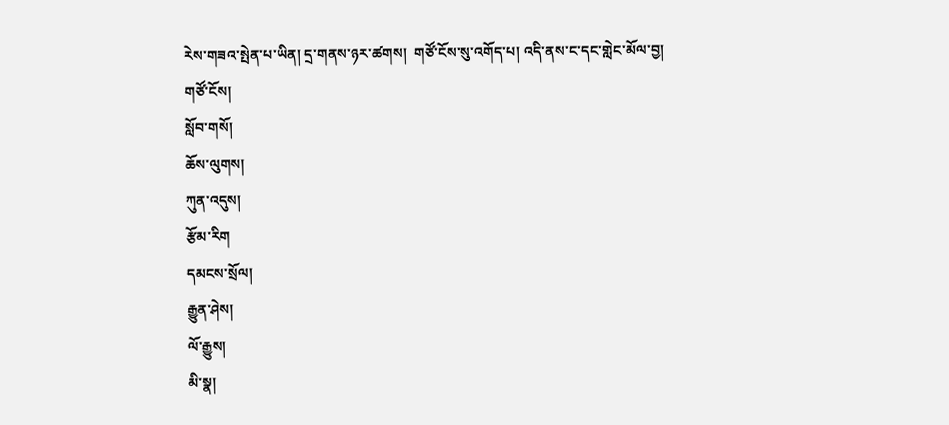རེས་གཟའ་སྤེན་པ་ཡིན། དྲ་གནས་ཉར་ཚགས།  གཙོ་ངོས་སུ་འགོད་པ། འདི་ནས་ང་དང་གླེང་མོལ་བྱ།
གཙོ་ངོས།
སློབ་གསོ།
ཆོས་ལུགས།
ཀུན་འདུས།
རྩོམ་རིག
དམངས་སྲོལ།
རྒྱུན་ཤེས།
ལོ་རྒྱུས།
མི་སྣ།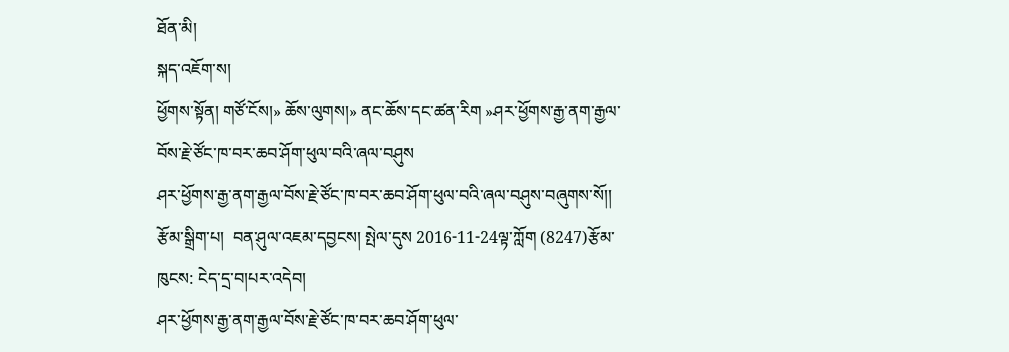ཐོན་མི།
སྐད་འཇོག་ས།
ཕྱོགས་སྟོན། གཙོ་ངོས།» ཆོས་ལུགས།» ནང་ཆོས་དང་ཚན་རིག »ཤར་ཕྱོགས་རྒྱ་ནག་རྒྱལ་བོས་རྗེ་ཙོང་ཁ་བར་ཆབ་ཤོག་ཕུལ་བའི་ཞལ་བཤུས
ཤར་ཕྱོགས་རྒྱ་ནག་རྒྱལ་བོས་རྗེ་ཙོང་ཁ་བར་ཆབ་ཤོག་ཕུལ་བའི་ཞལ་བཤུས་བཞུགས་སོ།།
རྩོམ་སྒྲིག་པ།  བན་ཤུལ་འཇམ་དབྱངས། སྤེལ་དུས 2016-11-24ལྟ་ཀློག (8247)རྩོམ་ཁུངས: ངེད་དྲ་བ།པར་འདེབ།
ཤར་ཕྱོགས་རྒྱ་ནག་རྒྱལ་བོས་རྗེ་ཙོང་ཁ་བར་ཆབ་ཤོག་ཕུལ་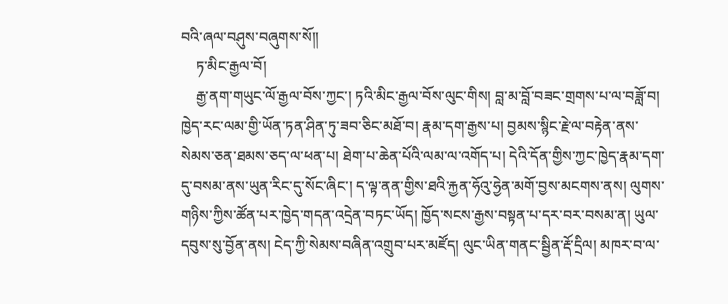བའི་ཞལ་བཤུས་བཞུགས་སོ།།
    ཏ་མིང་རྒྱལ་བོ།
    རྒྱ་ནག་གཡུང་ལོ་རྒྱལ་བོས་ཀྱང་། ཏའི་མིང་རྒྱལ་བོས་ལུང་གིས། བླ་མ་བློ་བཟང་གྲགས་པ་ལ་བཟློ་བ། ཁྱེད་རང་ལམ་གྱི་ཡོན་ཏན་ཤིན་ཏུ་ཟབ་ཅིང་མཐོ་བ། རྣམ་དག་རྒྱས་པ། བྱམས་སྙིང་རྗེ་ལ་བརྟེན་ནས་སེམས་ཅན་ཐམས་ཅད་ལ་ཕན་པ། ཐེག་པ་ཆེན་པོའི་ལམ་ལ་འགོད་པ། དེའི་དོན་གྱིས་ཀྱང་ཁྱེད་རྣམ་དག་དུ་བསམ་ནས་ཡུན་རིང་དུ་སོང་ཞིང་། ད་ལྟ་ནན་གྱིས་ཐའི་རྐྱན་ཧོའུ་ཧྱེན་མགོ་བྱས་མངགས་ནས། ལུགས་གཉིས་ཀྱིས་ཚོན་པར་ཁྱེད་གདན་འདྲེན་བཏང་ཡོད། ཁྱོད་སངས་རྒྱས་བསྟན་པ་དར་བར་བསམ་ན། ཡུལ་དབུས་སུ་བྱོན་ནས། ངེད་ཀྱི་སེམས་བཞིན་འགྲུབ་པར་མཛོད། ལུང་ཡིན་གནང་སྦྱིན་རྡོ་དྲིལ། མཁར་བ་ལ་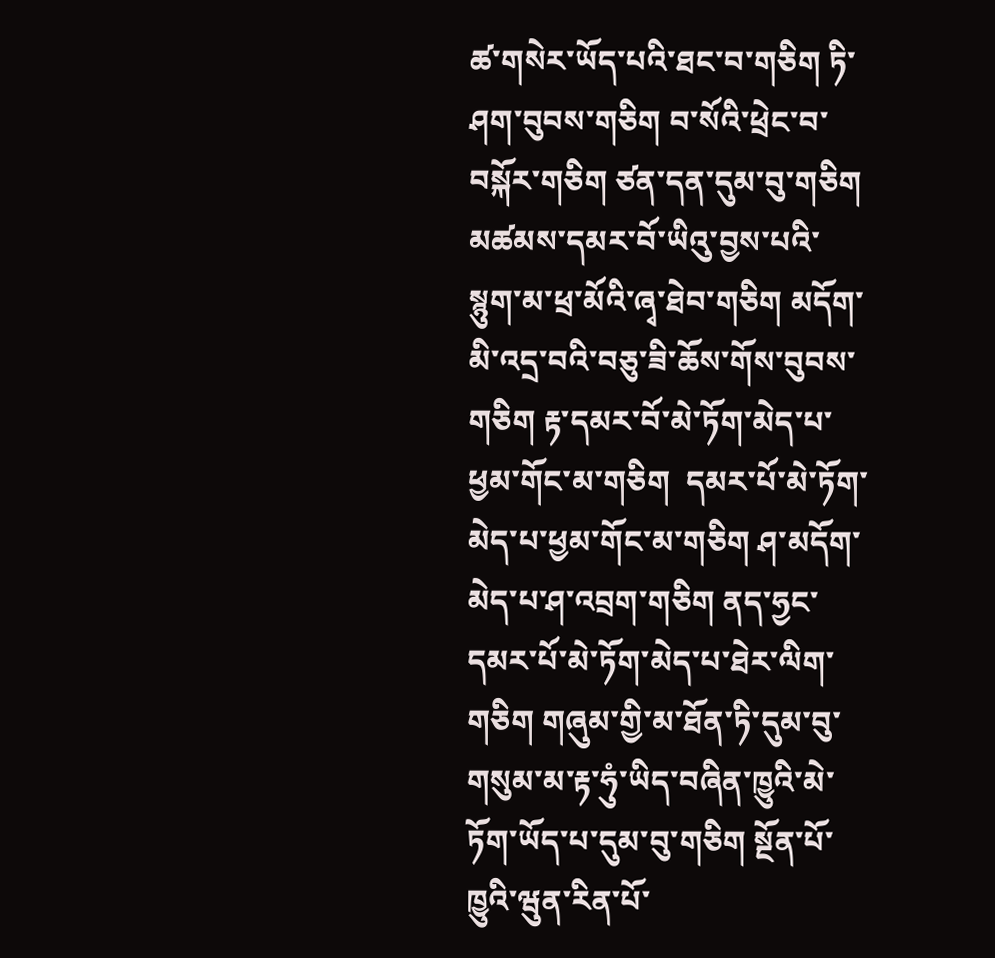ཚ་གསེར་ཡོད་པའི་ཐང་བ་གཅིག ཏི་ཤག་བུབས་གཅིག བ་སོའི་ཕྲེང་བ་བསྐོར་གཅིག ཙན་དན་དུམ་བུ་གཅིག མཚམས་དམར་བོ་ཡིའུ་བྱས་པའི་སྙུག་མ་ཕྲ་མོའི་ཞྭ་ཐེབ་གཅིག མདོག་མི་འདྲ་བའི་བཅུ་ཟི་ཆོས་གོས་བུབས་གཅིག རྟ་དམར་བོ་མེ་ཏོག་མེད་པ་ཕྱམ་གོང་མ་གཅིག  དམར་པོ་མེ་ཏོག་མེད་པ་ཕྱམ་གོང་མ་གཅིག ཤ་མདོག་མེད་པ་ཤ་འབྲག་གཅིག ནད་ཧྱང་དམར་པོ་མེ་ཏོག་མེད་པ་ཐེར་ལིག་གཅིག གཞུམ་གྱི་མ་ཐོན་ཏི་དུམ་བུ་གསུམ་མ་རྟ་ཧུཾ་ཡིད་བཞིན་ཁྱུའི་མེ་ཏོག་ཡོད་པ་དུམ་བུ་གཅིག སྔོན་པོ་ཁྱུའི་ཝུན་རིན་པོ་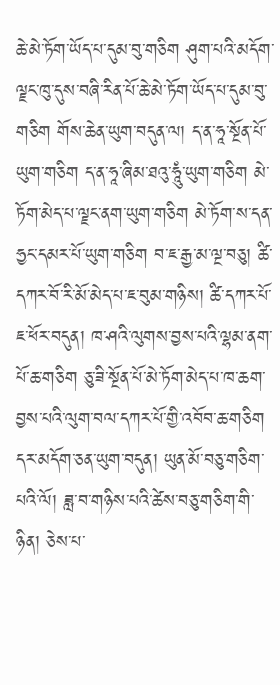ཆེ་མེ་ཏོག་ཡོད་པ་དུམ་བུ་གཅིག ཤུག་པའི་མདོག་ལྗང་ཁུ་དུས་བཞི་རིན་པོ་ཆེ་མེ་ཏོག་ཡོད་པ་དུམ་བུ་གཅིག གོས་ཆེན་ཡུག་བདུན་ལ། ད་ན་ཧཱ་སྔོན་པོ་ཡུག་གཅིག ད་ན་ཧཱ་ཞིམ་ཐའུ་ཧཱུཾ་ཡུག་གཅིག མེ་ཏོག་མེད་པ་ལྗང་ནག་ཡུག་གཅིག མེ་ཏོག་ས་དན་ཧྱང་དམར་པོ་ཡུག་གཅིག བ་ཇ་རྒྱ་མ་ལྔ་བཅུ། ཚི་དཀར་བོ་རི་མོ་མེད་པ་ཇ་བུམ་གཉིས། ཚི་དཀར་པོ་ཇ་ཕོར་བདུན། ཁ་ཤའི་ལུགས་བྱས་པའི་ལྷམ་ནག་པོ་ཆ་གཅིག ཅུ་ཟི་སྔོན་པོ་མེ་ཏོག་མེད་པ་ཁ་ཆག་བྱས་པའི་ལུག་བལ་དཀར་པོ་གྱི་འབོབ་ཆ་གཅིག དར་མདོག་ཅན་ཡུག་བདུན། ཡུན་མོ་བཅུ་གཅིག་པའི་ལོ། ཟླ་བ་གཉིས་པའི་ཚེས་བཅུ་གཅིག་གི་ཉིན། ཅེས་པ་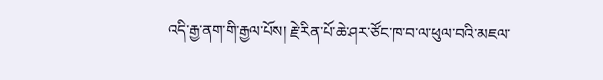འདི་རྒྱ་ནག་གི་རྒྱལ་པོས། རྗེ་རིན་པོ་ཆེ་ཤར་ཙོང་ཁ་བ་ལ་ཕུལ་བའི་མཇལ་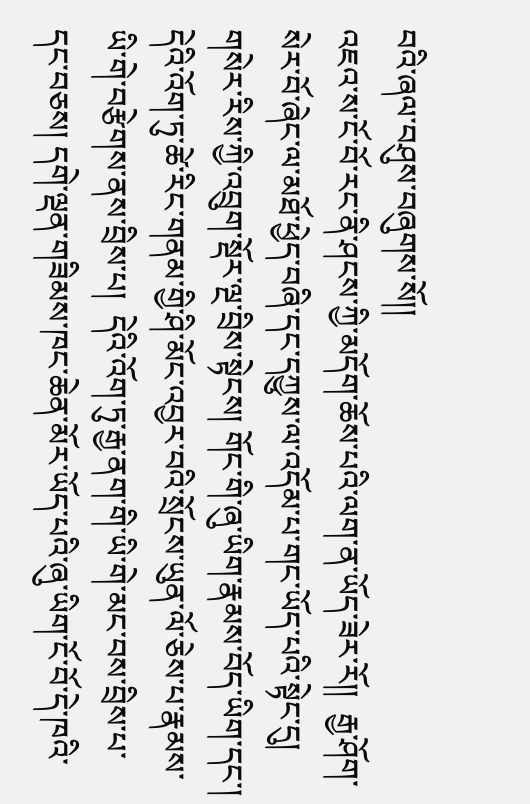བའི་ཞལ་བཤུས་བཞུགས་སོ།།
འཇའ་ས་ངོ་བོ་རང་ནི་ཤངས་ཀྱི་མདོག་ཆོས་པའི་ལག་ན་ཡོད་ཟེར་རོ།།  རྒྱ་ཤོག་སེར་བོ་ཞེང་ལ་མཐོ་ཕྱེད་བཞི་དང་དཀྱུས་ལ་འདོམ་པ་གང་ཡོད་པའི་སྟེང་དུ། གསེར་རིས་ཀྱི་འབྲུག་སྡོར་ལྔ་བྲིས་སྟེངས། གོང་གི་ཞུ་ཡིག་རྣམས་བོད་ཡིག་དང་། དེའི་འོག་ཏུ་ཚེ་རིང་གནམ་གྱི་ཤི་མོང་འབྱར་བའི་སྲོངས་ཡུན་ལོ་ཅེས་པ་རྣམས་ཡི་གེ་བརྩེགས་ནས་བྲིས་པ།  དེའི་འོག་ཏུ་རྒྱ་ནག་གི་ཡི་གེ་མང་བས་བྲིས་པ་དང་བཅས། དགེ་ལྡན་གཟིམས་ཁང་ཆེན་མོར་ཡོད་པའི་ཞུ་ཡིག་ངོ་བོ་དེ་ཁའི་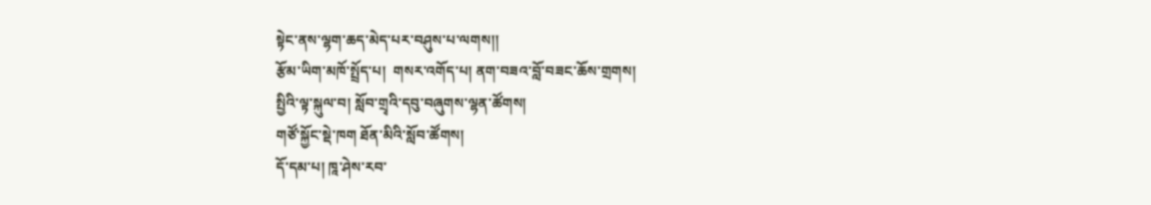སྟེང་ནས་ལྷག་ཆད་མེད་པར་བཤུས་པ་ལགས།།
རྩོམ་ཡིག་མཁོ་སྤྲོད་པ།  གསར་འགོད་པ། ནག་བཟའ་བློ་བཟང་ཆོས་གྲགས།
སྤྱིའི་ལྟ་སྐུལ་བ། སློབ་གྲྭའི་དབུ་བཞུགས་ལྷན་ཚོགས།
གཙོ་སྐྱོང་སྡེ་ཁག ཐོན་མིའི་སློབ་ཚོགས།
དོ་དམ་པ། ཁཱ་ཤེས་རབ་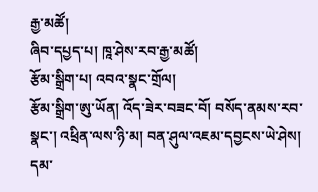རྒྱ་མཚོ།
ཞིབ་དཔྱད་པ། ཁཱ་ཤེས་རབ་རྒྱ་མཚོ།
རྩོམ་སྒྲིག་པ། འབའ་སྣང་གྲོལ།
རྩོམ་སྒྲིག་ཨུ་ཡོན། འོད་ཟེར་བཟང་བོ། བསོད་ནམས་རབ་སྣང་། འཕྲིན་ལས་ཉི་མ། བན་ཤུལ་འཇམ་དབྱངས་ཡེ་ཤེས། དམ་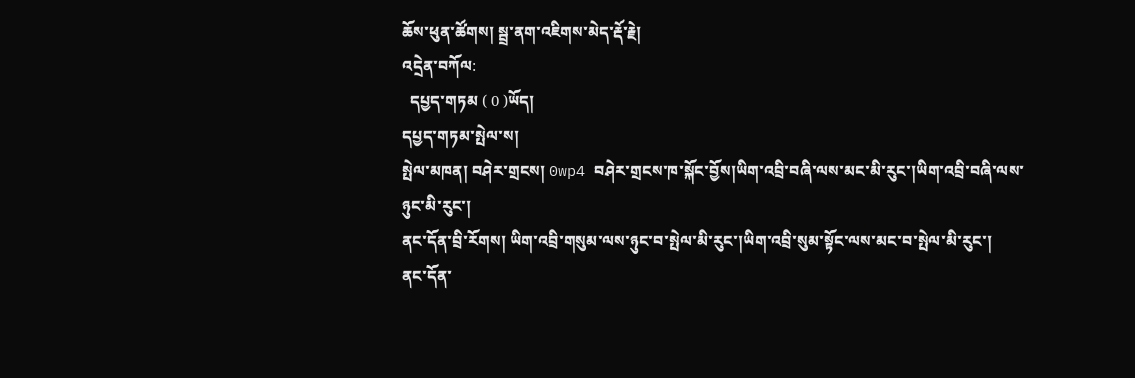ཆོས་ཕུན་ཚོགས། སྦྲ་ནག་འཇིགས་མེད་རྡོ་རྗེ།
འདྲེན་བཀོལ:
  དཔྱད་གཏམ ( 0 )ཡོད།
དཔྱད་གཏམ་སྤེལ་ས།
སྤེལ་མཁན། བཤེར་གྲངས། 0wp4 བཤེར་གྲངས་ཁ་སྐོང་བྱོས།ཡིག་འབྲི་བཞི་ལས་མང་མི་རུང་།ཡིག་འབྲི་བཞི་ལས་ཉུང་མི་རུང་།
ནང་དོན་བྲི་རོགས། ཡིག་འབྲི་གསུམ་ལས་ཉུང་བ་སྤེལ་མི་རུང་།ཡིག་འབྲི་སུམ་སྟོང་ལས་མང་བ་སྤེལ་མི་རུང་།
ནང་དོན་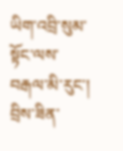ཡིག་འབྲི་སུམ་སྟོང་ལས་བརྒལ་མི་རུང་། བྲིས་ཟིན་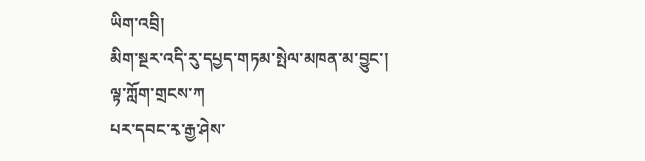ཡིག་འབྲི།
མིག་སྔར་འདི་རུ་དཔྱད་གཏམ་སྤེལ་མཁན་མ་བྱུང་།
ལྟ་ཀློག་གྲངས་ཀ
པར་དབང་རྭ་རྒྱ་ཤེས་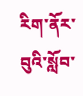རིག་ནོར་བུའི་སློབ་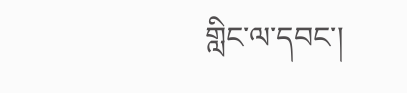གླིང་ལ་དབང་།